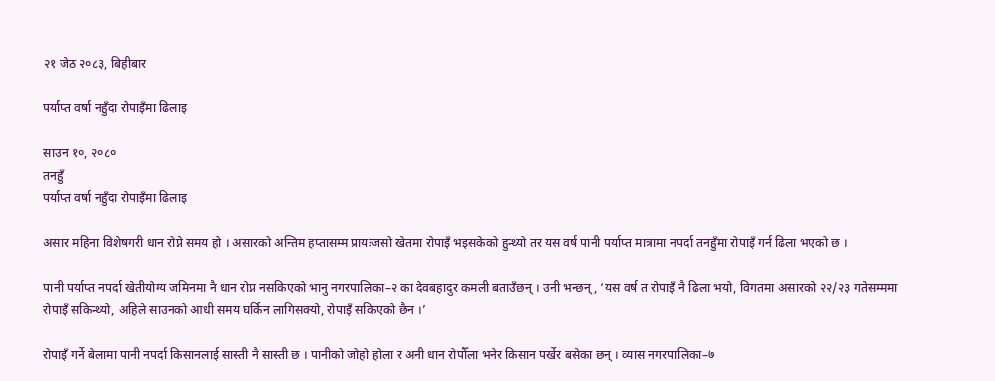२१ जेठ २०८३, बिहीबार

पर्याप्त वर्षा नहुँदा रोपाइँमा ढिलाइ

साउन १०, २०८०
तनहुँ
पर्याप्त वर्षा नहुँदा रोपाइँमा ढिलाइ

असार महिना विशेषगरी धान रोप्ने समय हो । असारको अन्तिम हप्तासम्म प्रायःजसो खेतमा रोपाइँ भइसकेको हुन्थ्यो तर यस वर्ष पानी पर्याप्त मात्रामा नपर्दा तनहुँमा रोपाइँ गर्न ढिला भएको छ ।

पानी पर्याप्त नपर्दा खेतीयोग्य जमिनमा नै धान रोप्न नसकिएको भानु नगरपालिका–२ का देवबहादुर कमली बताउँछन् । उनी भन्छन्, ‘यस वर्ष त रोपाइँ नै ढिला भयो, विगतमा असारको २२/२३ गतेसम्ममा रोपाइँ सकिन्थ्यो, अहिले साउनको आधी समय घर्किन लागिसक्यो, रोपाइँ सकिएको छैन ।’

रोपाइँ गर्ने बेलामा पानी नपर्दा किसानलाई सास्ती नै सास्ती छ । पानीको जोहो होला र अनी धान रोपौँला भनेर किसान पर्खेर बसेका छन् । व्यास नगरपालिका–७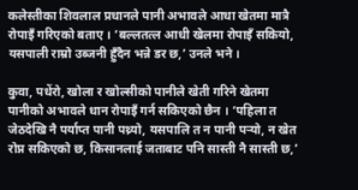कलेस्तीका शिवलाल प्रधानले पानी अभावले आधा खेतमा मात्रै रोपाइँ गरिएको बताए । ‘बल्लतत्ल आधी खेलमा रोपाइँ सकियो, यसपाली राम्रो उब्जनी हुँदैन भन्ने डर छ,’ उनले भने ।

कुवा, पधेंरो, खोला र खोल्सीको पानीले खेती गरिने खेतमा पानीको अभावले धान रोपाइँ गर्न सकिएको छैन । ‘पहिला त जेठदेखि नै पर्याप्त पानी पथ्र्यो, यसपालि त न पानी पर्‍यो, न खेत रोप्न सकिएको छ, किसानलाई जताबाट पनि सास्ती नै सास्ती छ,’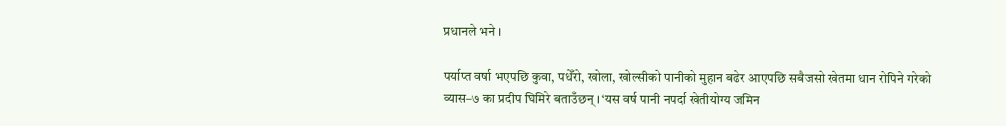प्रधानले भने ।

पर्याप्त वर्षा भएपछि कुवा, पधेँरो, खोला, खोल्सीको पानीको मुहान बढेर आएपछि सबैजसो खेतमा धान रोपिने गरेको व्यास–७ का प्रदीप घिमिरे बताउँछन् । ‘यस वर्ष पानी नपर्दा खेतीयोग्य जमिन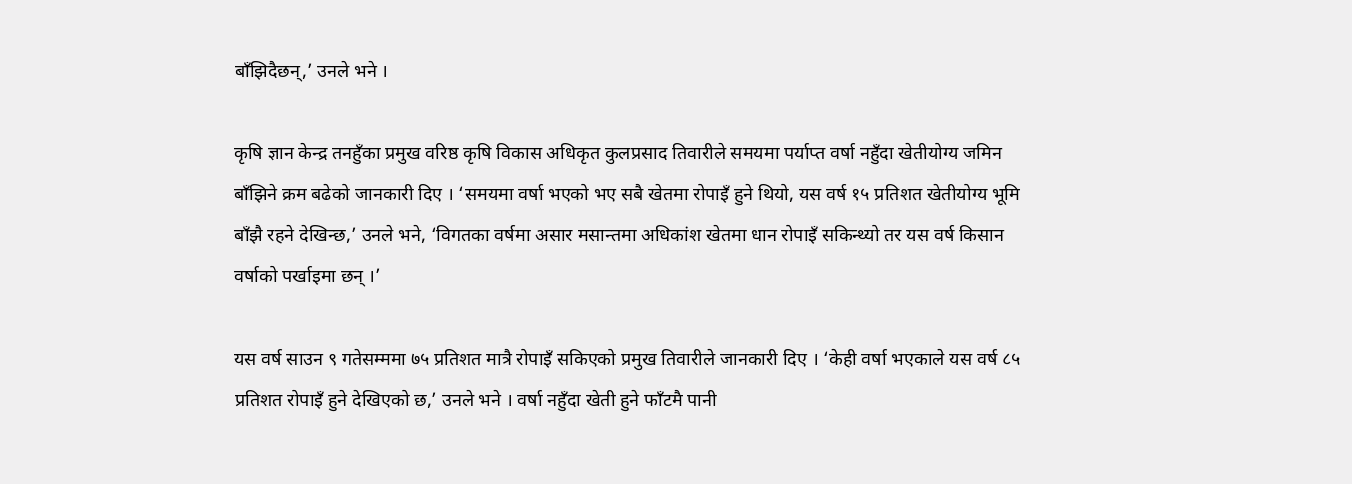बाँझिदैछन्,’ उनले भने ।

कृषि ज्ञान केन्द्र तनहुँका प्रमुख वरिष्ठ कृषि विकास अधिकृत कुलप्रसाद तिवारीले समयमा पर्याप्त वर्षा नहुँदा खेतीयोग्य जमिन बाँझिने क्रम बढेको जानकारी दिए । ‘समयमा वर्षा भएको भए सबै खेतमा रोपाइँ हुने थियो, यस वर्ष १५ प्रतिशत खेतीयोग्य भूमि बाँझै रहने देखिन्छ,’ उनले भने, ‘विगतका वर्षमा असार मसान्तमा अधिकांश खेतमा धान रोपाइँ सकिन्थ्यो तर यस वर्ष किसान वर्षाको पर्खाइमा छन् ।’

यस वर्ष साउन ९ गतेसम्ममा ७५ प्रतिशत मात्रै रोपाइँ सकिएको प्रमुख तिवारीले जानकारी दिए । ‘केही वर्षा भएकाले यस वर्ष ८५ प्रतिशत रोपाइँ हुने देखिएको छ,’ उनले भने । वर्षा नहुँदा खेती हुने फाँटमै पानी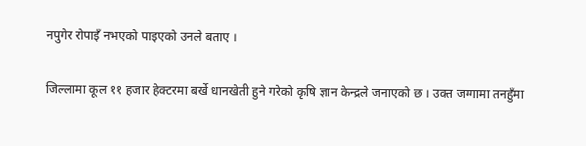नपुगेर रोपाइँ नभएको पाइएको उनले बताए ।

जिल्लामा कूल ११ हजार हेक्टरमा बर्खे धानखेती हुने गरेको कृषि ज्ञान केन्द्रले जनाएको छ । उक्त जग्गामा तनहुँमा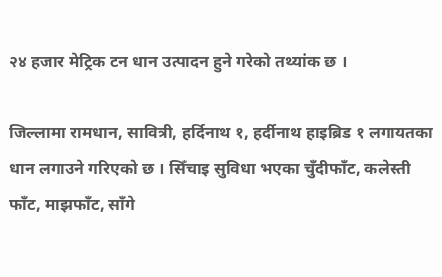२४ हजार मेट्रिक टन धान उत्पादन हुने गरेको तथ्यांक छ ।

जिल्लामा रामधान, सावित्री, हर्दिनाथ १, हर्दीनाथ हाइब्रिड १ लगायतका धान लगाउने गरिएको छ । सिँचाइ सुविधा भएका चुँदीफाँट, कलेस्ती फाँट, माझफाँट, साँगे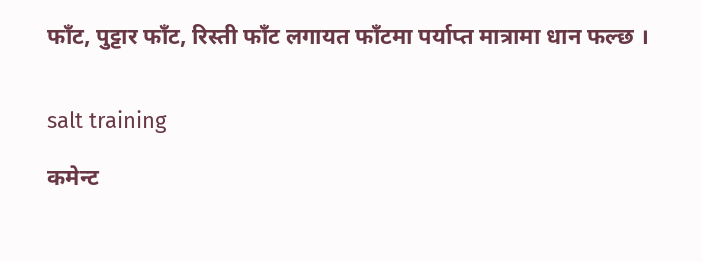फाँट, पुट्टार फाँट, रिस्ती फाँट लगायत फाँटमा पर्याप्त मात्रामा धान फल्छ ।


salt training

कमेन्ट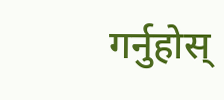गर्नुहोस्